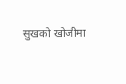सुखको खोजीमा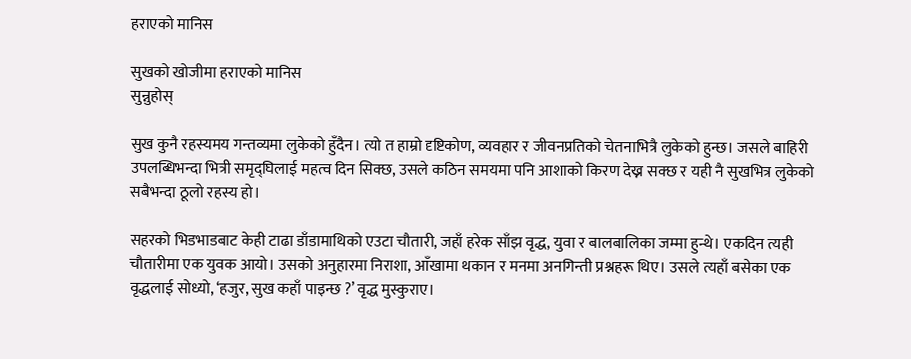हराएको मानिस

सुखको खोजीमा हराएको मानिस
सुन्नुहोस्

सुख कुनै रहस्यमय गन्तव्यमा लुकेको हुँदैन। त्यो त हाम्रो दृष्टिकोण, व्यवहार र जीवनप्रतिको चेतनाभित्रै लुकेको हुन्छ। जसले बाहिरी उपलब्धिभन्दा भित्री समृद्घिलाई महत्व दिन सिक्छ, उसले कठिन समयमा पनि आशाको किरण देख्न सक्छ र यही नै सुखभित्र लुकेको सबैभन्दा ठूलो रहस्य हो।

सहरको भिडभाडबाट केही टाढा डाँडामाथिको एउटा चौतारी, जहाँ हरेक साँझ वृद्ध, युवा र बालबालिका जम्मा हुन्थे। एकदिन त्यही चौतारीमा एक युवक आयो। उसको अनुहारमा निराशा, आँखामा थकान र मनमा अनगिन्ती प्रश्नहरू थिए। उसले त्यहाँ बसेका एक वृद्धलाई सोध्यो, ‘हजुर, सुख कहाँ पाइन्छ ?’ वृद्ध मुस्कुराए।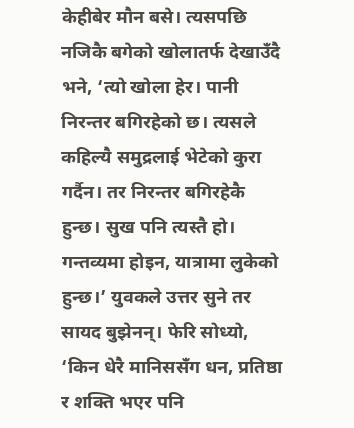केहीबेर मौन बसे। त्यसपछि नजिकै बगेको खोलातर्फ देखाउँदै भने, ‘त्यो खोला हेर। पानी निरन्तर बगिरहेको छ। त्यसले कहिल्यै समुद्रलाई भेटेको कुरा गर्दैन। तर निरन्तर बगिरहेकै हुन्छ। सुख पनि त्यस्तै हो। गन्तव्यमा होइन, यात्रामा लुकेको हुन्छ।’ युवकले उत्तर सुने तर सायद बुझेनन्। फेरि सोध्यो, ‘किन धेरै मानिससँग धन, प्रतिष्ठा र शक्ति भएर पनि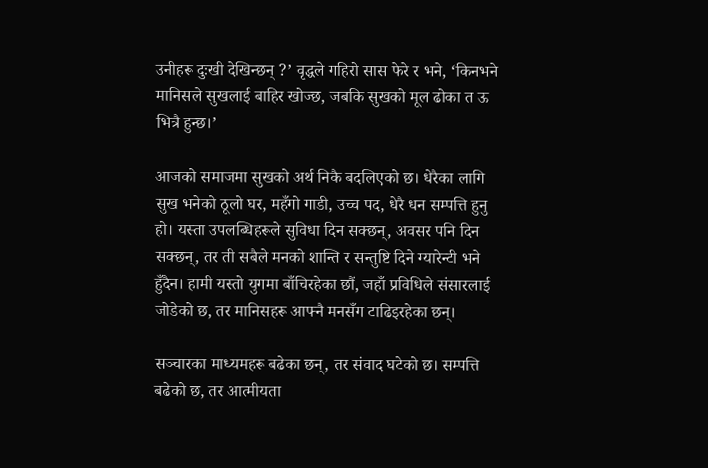उनीहरू दुःखी देखिन्छन् ?’ वृद्धले गहिरो सास फेरे र भने, ‘किनभने मानिसले सुखलाई बाहिर खोज्छ, जबकि सुखको मूल ढोका त ऊ भित्रै हुन्छ।’

आजको समाजमा सुखको अर्थ निकै बदलिएको छ। धेरैका लागि सुख भनेको ठूलो घर, महँगो गाडी, उच्च पद, धेरै धन सम्पत्ति हुनु हो। यस्ता उपलब्धिहरूले सुविधा दिन सक्छन्, अवसर पनि दिन सक्छन्, तर ती सबैले मनको शान्ति र सन्तुष्टि दिने ग्यारेन्टी भने हुँदैन। हामी यस्तो युगमा बाँचिरहेका छौं, जहाँ प्रविधिले संसारलाई जोडेको छ, तर मानिसहरू आफ्नै मनसँग टाढिइरहेका छन्।

सञ्चारका माध्यमहरू बढेका छन्, तर संवाद घटेको छ। सम्पत्ति बढेको छ, तर आत्मीयता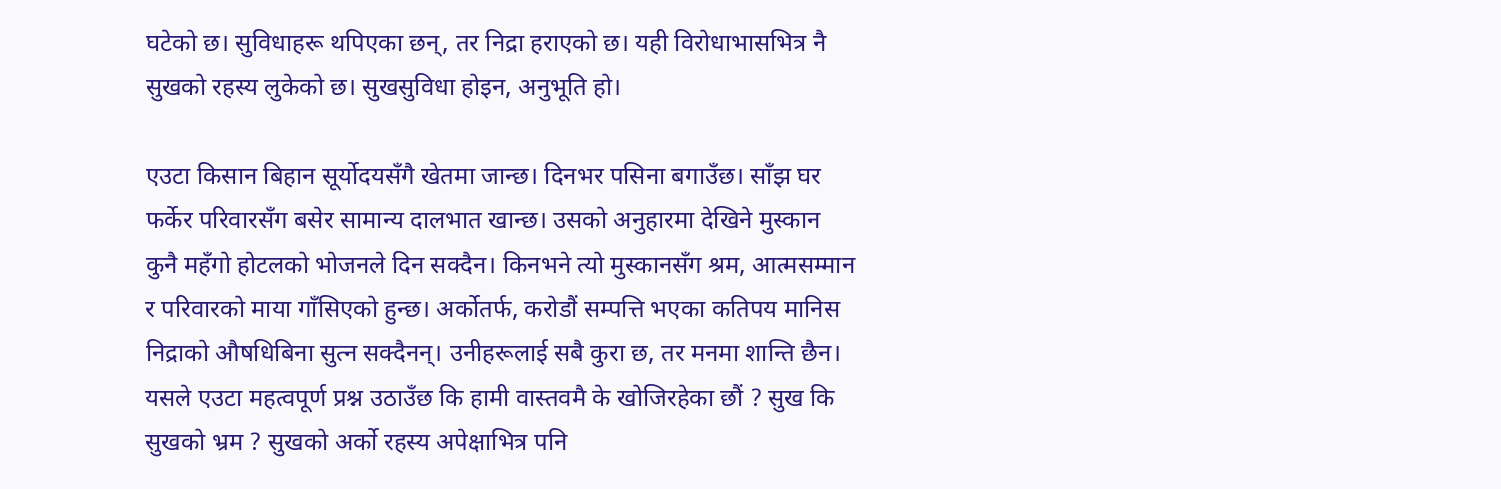घटेको छ। सुविधाहरू थपिएका छन्, तर निद्रा हराएको छ। यही विरोधाभासभित्र नै सुखको रहस्य लुकेको छ। सुखसुविधा होइन, अनुभूति हो।

एउटा किसान बिहान सूर्योदयसँगै खेतमा जान्छ। दिनभर पसिना बगाउँछ। साँझ घर फर्केर परिवारसँग बसेर सामान्य दालभात खान्छ। उसको अनुहारमा देखिने मुस्कान कुनै महँगो होटलको भोजनले दिन सक्दैन। किनभने त्यो मुस्कानसँग श्रम, आत्मसम्मान र परिवारको माया गाँसिएको हुन्छ। अर्कोतर्फ, करोडौं सम्पत्ति भएका कतिपय मानिस निद्राको औषधिबिना सुत्न सक्दैनन्। उनीहरूलाई सबै कुरा छ, तर मनमा शान्ति छैन। यसले एउटा महत्वपूर्ण प्रश्न उठाउँछ कि हामी वास्तवमै के खोजिरहेका छौं ? सुख कि सुखको भ्रम ? सुखको अर्को रहस्य अपेक्षाभित्र पनि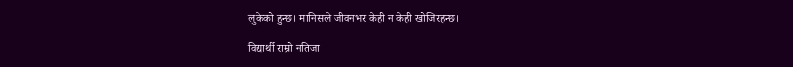लुकेको हुन्छ। मानिसले जीवनभर केही न केही खोजिरहन्छ।

विद्यार्थी राम्रो नतिजा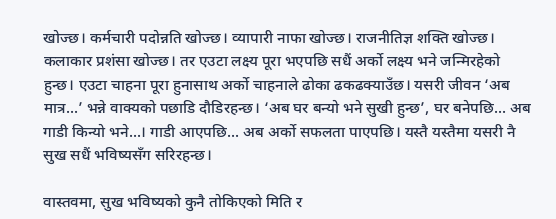खोज्छ। कर्मचारी पदोन्नति खोज्छ। व्यापारी नाफा खोज्छ। राजनीतिज्ञ शक्ति खोज्छ। कलाकार प्रशंसा खोज्छ। तर एउटा लक्ष्य पूरा भएपछि सधैं अर्को लक्ष्य भने जन्मिरहेको हुन्छ। एउटा चाहना पूरा हुनासाथ अर्को चाहनाले ढोका ढकढक्याउँछ। यसरी जीवन ‘अब मात्र...’ भन्ने वाक्यको पछाडि दौडिरहन्छ। ‘अब घर बन्यो भने सुखी हुन्छ’, घर बनेपछि... अब गाडी किन्यो भने...। गाडी आएपछि... अब अर्को सफलता पाएपछि। यस्तै यस्तैमा यसरी नै सुख सधैं भविष्यसँग सरिरहन्छ।

वास्तवमा, सुख भविष्यको कुनै तोकिएको मिति र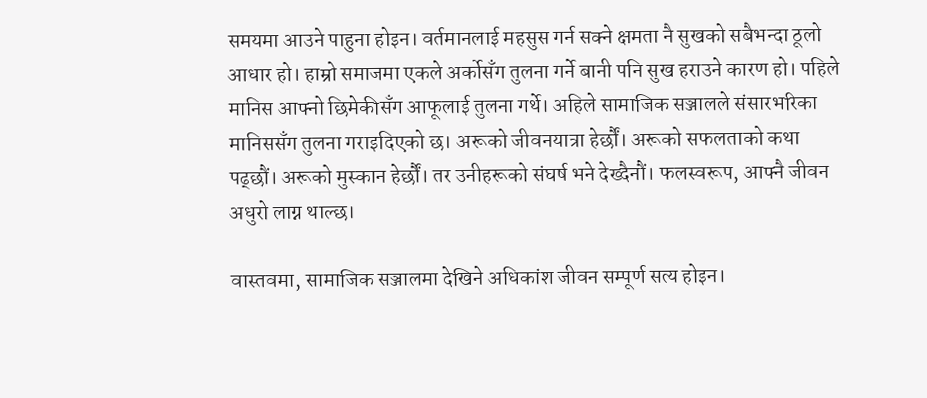समयमा आउने पाहुना होइन। वर्तमानलाई महसुस गर्न सक्ने क्षमता नै सुखको सबैभन्दा ठूलो आधार हो। हाम्रो समाजमा एकले अर्कोसँग तुलना गर्ने बानी पनि सुख हराउने कारण हो। पहिले मानिस आफ्नो छिमेकीसँग आफूलाई तुलना गर्थे। अहिले सामाजिक सञ्जालले संसारभरिका मानिससँग तुलना गराइदिएको छ। अरूको जीवनयात्रा हेर्छौं। अरूको सफलताको कथा पढ्छौं। अरूको मुस्कान हेर्छौं। तर उनीहरूको संघर्ष भने देख्दैनौं। फलस्वरूप, आफ्नै जीवन अधुरो लाग्न थाल्छ।

वास्तवमा, सामाजिक सञ्जालमा देखिने अधिकांश जीवन सम्पूर्ण सत्य होइन।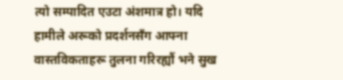त्यो सम्पादित एउटा अंशमात्र हो। यदि हामीले अरूको प्रदर्शनसँग आफ्ना वास्तविकताहरू तुलना गरिरह्यौं भने सुख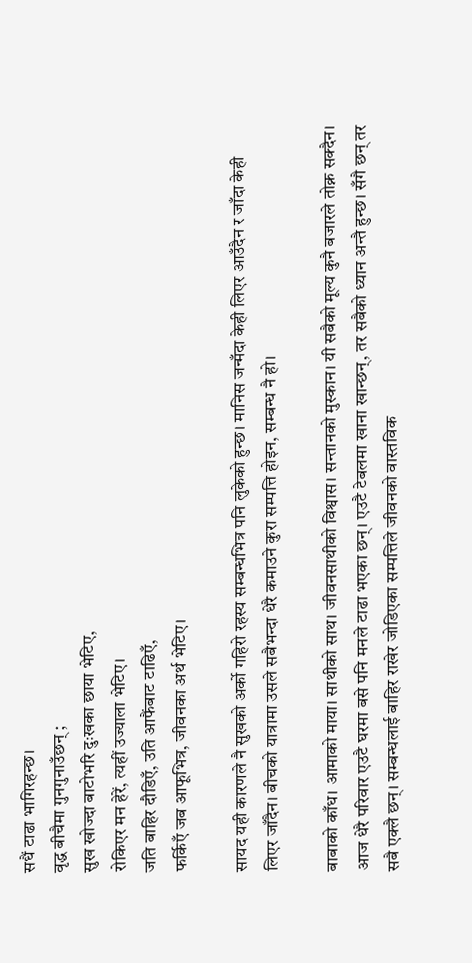सधैं टाढा भागिरहन्छ।
वृद्ध बीचैमा गुनगुनाउँछन् ;
सुख खोज्दा बाटोभरि दुःखका छाया भेटिए,
रोकिएर मन हेरें, त्यहीं उज्याला भेटिए।
जति बाहिर दौडिएँ, उति आफैंबाट टाढिएँ,
फर्किएँ जब आफूभित्र, जीवनका अर्थ भेटिए।

सायद यही कारणले नै सुखको अर्को गहिरो रहस्य सम्बन्धभित्र पनि लुकेको हुन्छ। मानिस जन्मँदा केही लिएर आउँदैन र जाँदा केही लिएर जाँदैन। बीचको यात्रामा उसले सबैभन्दा धेरै कमाउने कुरा सम्पत्ति होइन, सम्बन्ध नै हो।

बाबाको काँध। आमाको माया। साथीको साथ। जीवनसाथीको विश्वास। सन्तानको मुस्कान। यी सबैको मूल्य कुनै बजारले तोक्न सक्दैन। आज धेरै परिवार एउटै घरमा बसे पनि मनले टाढा भएका छन्। एउटै टेबलमा खाना खान्छन्, तर सबैको ध्यान अन्तै हुन्छ। सँगै छन् तर सबै एक्लै छन्। सम्बन्धलाई बाहिर राखेर जोडिएका सम्पत्तिले जीवनको वास्तविक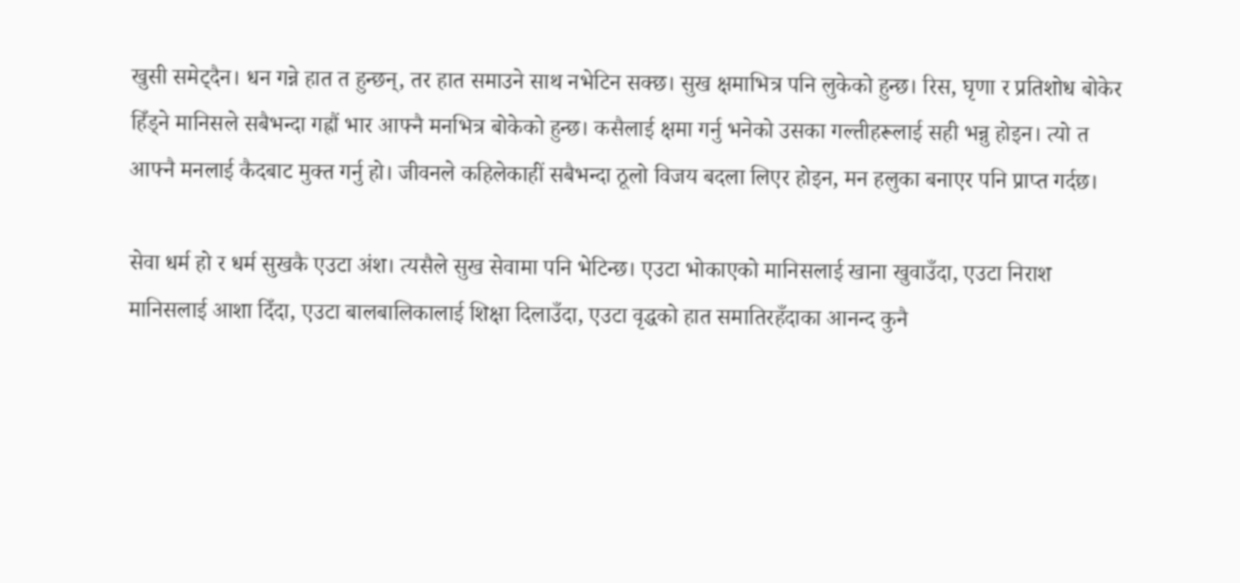खुसी समेट्दैन। धन गन्ने हात त हुन्छन्, तर हात समाउने साथ नभेटिन सक्छ। सुख क्षमाभित्र पनि लुकेको हुन्छ। रिस, घृणा र प्रतिशोध बोकेर हिँड्ने मानिसले सबैभन्दा गह्रौं भार आफ्नै मनभित्र बोकेको हुन्छ। कसैलाई क्षमा गर्नु भनेको उसका गल्तीहरूलाई सही भन्नु होइन। त्यो त आफ्नै मनलाई कैदबाट मुक्त गर्नु हो। जीवनले कहिलेकाहीं सबैभन्दा ठूलो विजय बदला लिएर होइन, मन हलुका बनाएर पनि प्राप्त गर्दछ।

सेवा धर्म हो र धर्म सुखकै एउटा अंश। त्यसैले सुख सेवामा पनि भेटिन्छ। एउटा भोकाएको मानिसलाई खाना खुवाउँदा, एउटा निराश मानिसलाई आशा दिँदा, एउटा बालबालिकालाई शिक्षा दिलाउँदा, एउटा वृद्धको हात समातिरहँदाका आनन्द कुनै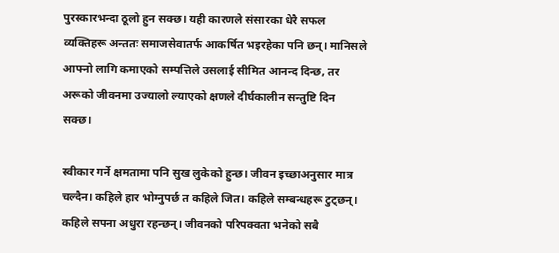पुरस्कारभन्दा ठूलो हुन सक्छ। यही कारणले संसारका धेरै सफल व्यक्तिहरू अन्ततः समाजसेवातर्फ आकर्षित भइरहेका पनि छन्। मानिसले आफ्नो लागि कमाएको सम्पत्तिले उसलाई सीमित आनन्द दिन्छ, तर अरूको जीवनमा उज्यालो ल्याएको क्षणले दीर्घकालीन सन्तुष्टि दिन सक्छ।

स्वीकार गर्ने क्षमतामा पनि सुख लुकेको हुन्छ। जीवन इच्छाअनुसार मात्र चल्दैन। कहिले हार भोग्नुपर्छ त कहिले जित। कहिले सम्बन्धहरू टुट्छन्। कहिले सपना अधुरा रहन्छन्। जीवनको परिपक्वता भनेको सबै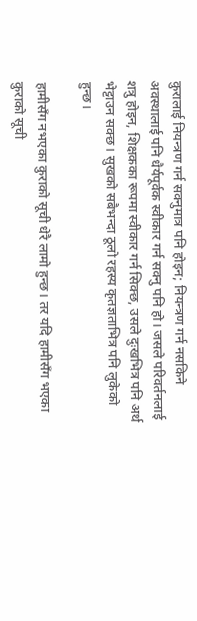कुरालाई नियन्त्रण गर्न सक्नुमात्र पनि होइन; नियन्त्रण गर्न नसकिने अवस्थालाई पनि धैर्यपूर्वक स्वीकार गर्न सक्नु पनि हो। जसले परिवर्तनलाई शत्रु होइन, शिक्षकका रूपमा स्वीकार गर्न सिक्छ, उसले दुःखभित्र पनि अर्थ भेट्टाउन सक्छ। सुखको सबैभन्दा ठूलो रहस्य कृतज्ञताभित्र पनि लुकेको हुन्छ।

हामीसँग नभएका कुराको सूची धेरै लामो हुन्छ। तर यदि हामीसँग भएका कुराको सूची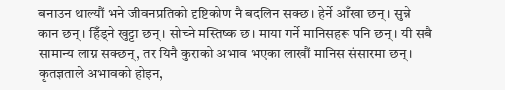बनाउन थाल्यौं भने जीवनप्रतिको दृष्टिकोण नै बदलिन सक्छ। हेर्ने आँखा छन्। सुन्ने कान छन्। हिँड्ने खुट्टा छन्। सोच्ने मस्तिष्क छ। माया गर्ने मानिसहरू पनि छन्। यी सबै सामान्य लाग्न सक्छन्, तर यिनै कुराको अभाव भएका लाखौं मानिस संसारमा छन्। कृतज्ञताले अभावको होइन,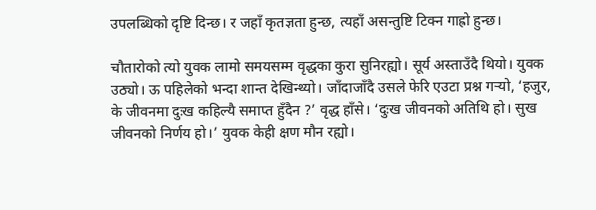उपलब्धिको दृष्टि दिन्छ। र जहाँ कृतज्ञता हुन्छ, त्यहाँ असन्तुष्टि टिक्न गाह्रो हुन्छ।

चौतारोको त्यो युवक लामो समयसम्म वृद्धका कुरा सुनिरह्यो। सूर्य अस्ताउँदै थियो। युवक उठ्यो। ऊ पहिलेको भन्दा शान्त देखिन्थ्यो। जाँदाजाँदै उसले फेरि एउटा प्रश्न गर्‍यो, ‘हजुर, के जीवनमा दुःख कहिल्यै समाप्त हुँदैन ?’ वृद्ध हाँसे। ‘दुःख जीवनको अतिथि हो। सुख जीवनको निर्णय हो।’ युवक केही क्षण मौन रह्यो।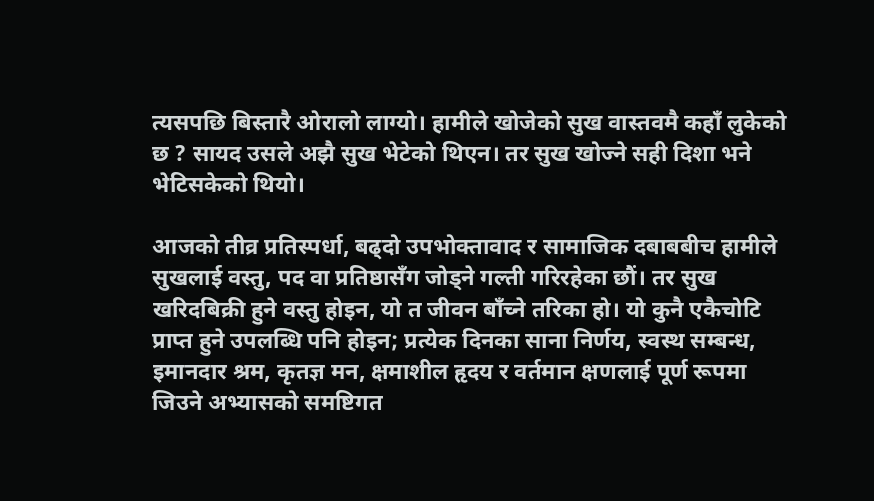त्यसपछि बिस्तारै ओरालो लाग्यो। हामीले खोजेको सुख वास्तवमै कहाँ लुकेको छ ? सायद उसले अझै सुख भेटेको थिएन। तर सुख खोज्ने सही दिशा भने भेटिसकेको थियो।

आजको तीव्र प्रतिस्पर्धा, बढ्दो उपभोक्तावाद र सामाजिक दबाबबीच हामीले सुखलाई वस्तु, पद वा प्रतिष्ठासँग जोड्ने गल्ती गरिरहेका छौं। तर सुख खरिदबिक्री हुने वस्तु होइन, यो त जीवन बाँच्ने तरिका हो। यो कुनै एकैचोटि प्राप्त हुने उपलब्धि पनि होइन; प्रत्येक दिनका साना निर्णय, स्वस्थ सम्बन्ध, इमानदार श्रम, कृतज्ञ मन, क्षमाशील हृदय र वर्तमान क्षणलाई पूर्ण रूपमा जिउने अभ्यासको समष्टिगत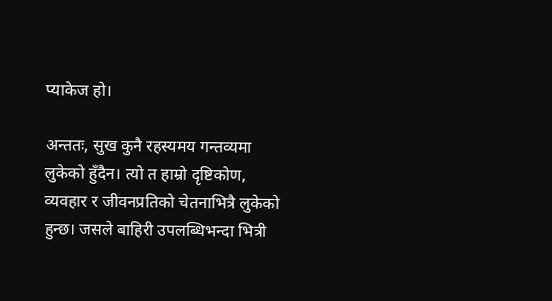प्याकेज हो।

अन्ततः, सुख कुनै रहस्यमय गन्तव्यमा लुकेको हुँदैन। त्यो त हाम्रो दृष्टिकोण, व्यवहार र जीवनप्रतिको चेतनाभित्रै लुकेको हुन्छ। जसले बाहिरी उपलब्धिभन्दा भित्री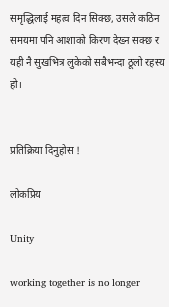समृद्धिलाई महत्व दिन सिक्छ, उसले कठिन समयमा पनि आशाको किरण देख्न सक्छ र यही नै सुखभित्र लुकेको सबैभन्दा ठूलो रहस्य हो।


प्रतिक्रिया दिनुहोस !

लोकप्रिय

Unity

working together is no longer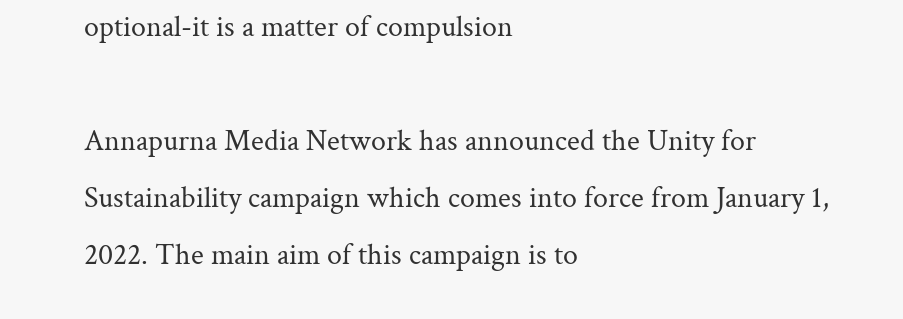optional-it is a matter of compulsion

Annapurna Media Network has announced the Unity for Sustainability campaign which comes into force from January 1, 2022. The main aim of this campaign is to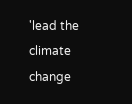'lead the climate change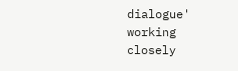dialogue' working closely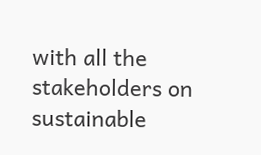with all the stakeholders on sustainable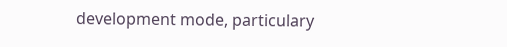development mode, particulary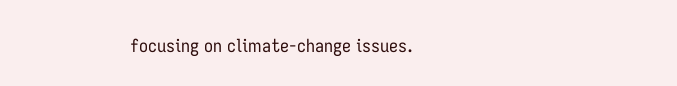focusing on climate-change issues.